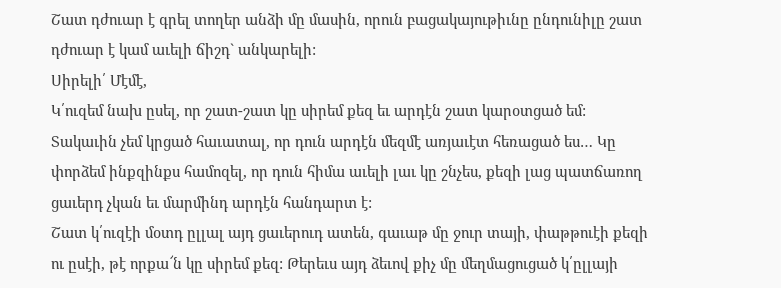Շատ դժուար է գրել տողեր անձի մը մասին, որուն բացակայութիւնը ընդունիլը շատ դժուար է կամ աւելի ճիշդ` անկարելի:
Սիրելի՛ Մէմէ,
Կ՛ուզեմ նախ ըսել, որ շատ-շատ կը սիրեմ քեզ եւ արդէն շատ կարօտցած եմ:
Տակաւին չեմ կրցած հաւատալ, որ դուն արդէն մեզմէ առյաւէտ հեռացած ես… Կը փորձեմ ինքզինքս համոզել, որ դուն հիմա աւելի լաւ կը շնչես, քեզի լաց պատճառող ցաւերդ չկան եւ մարմինդ արդէն հանդարտ է:
Շատ կ՛ուզէի մօտդ ըլլալ այդ ցաւերուդ ատեն, գաւաթ մը ջուր տայի, փաթթուէի քեզի ու ըսէի, թէ որքա՜ն կը սիրեմ քեզ: Թերեւս այդ ձեւով քիչ մը մեղմացուցած կ՛ըլլայի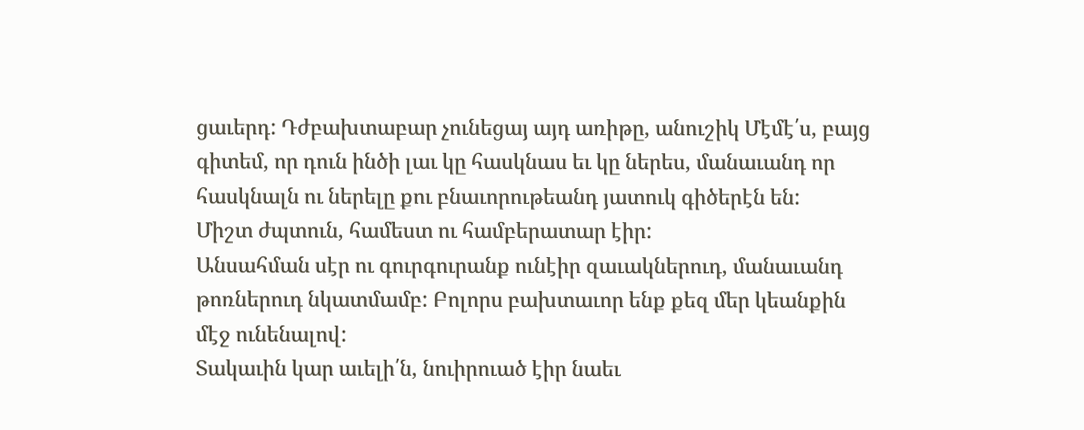ցաւերդ: Դժբախտաբար չունեցայ այդ առիթը, անուշիկ Մէմէ՛ս, բայց գիտեմ, որ դուն ինծի լաւ կը հասկնաս եւ կը ներես, մանաւանդ որ հասկնալն ու ներելը քու բնաւորութեանդ յատուկ գիծերէն են:
Միշտ ժպտուն, համեստ ու համբերատար էիր:
Անսահման սէր ու գուրգուրանք ունէիր զաւակներուդ, մանաւանդ թոռներուդ նկատմամբ: Բոլորս բախտաւոր ենք քեզ մեր կեանքին մէջ ունենալով:
Տակաւին կար աւելի՛ն, նուիրուած էիր նաեւ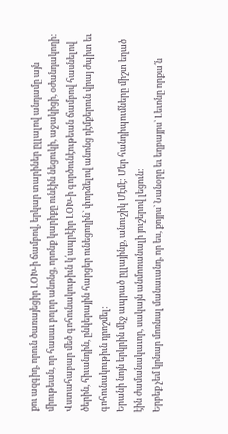քու ազգիդ, որուն ծառայեցիր ԼՕԽ-ի ճամբով, երկար տարիներ ըլլալով անդամը այն միութեան, որ հասաւ բոլոր անոնց, որոնք կարիքը ունէին նեցուկի, աջակիցի, օժանդակողի: Վստահաբար մեծ գոհունակութիւն կ՛ապրէիր ԼՕԽ-ի գործունէութեան ճամբով հասնելով ծերին, հիւանդին, ընկերային հարցեր ունեցողին` փորձելով անոնց դէմքերուն վրայ ժպիտ եւ գոհունակութիւն դրոշմել:
Երանի նոյն երկրին մէջ ապրած ըլլայինք, անուշիկ Մէմէ: Մեր հանդիպումները միշտ եղած էին ժամանակաւոր, սակայն անմոռանալի յուշերով լեցուն:
Երբեք չեմ կրնար մոռնալ մանաւանդ, որ ես, քոյրս` Նանօրը եւ եղբայրս` Լեւոնը որքա՛ն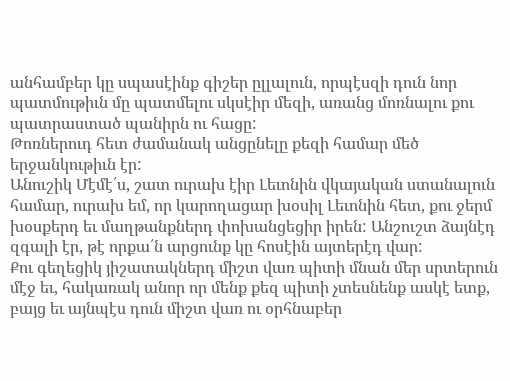անհամբեր կը սպասէինք գիշեր ըլլալուն, որպէսզի դուն նոր պատմութիւն մը պատմելու սկսէիր մեզի, առանց մոռնալու քու պատրաստած պանիրն ու հացը:
Թոռներուդ հետ ժամանակ անցընելը քեզի համար մեծ երջանկութիւն էր:
Անուշիկ Մէմէ՛ս, շատ ուրախ էիր Լեւոնին վկայական ստանալուն համար, ուրախ եմ, որ կարողացար խօսիլ Լեւոնին հետ, քու ջերմ խօսքերդ եւ մաղթանքներդ փոխանցեցիր իրեն: Անշուշտ ձայնէդ զգալի էր, թէ որքա՛ն արցունք կը հոսէին այտերէդ վար:
Քու գեղեցիկ յիշատակներդ միշտ վառ պիտի մնան մեր սրտերուն մէջ եւ, հակառակ անոր որ մենք քեզ պիտի չտեսնենք ասկէ ետք, բայց եւ այնպէս դուն միշտ վառ ու օրհնաբեր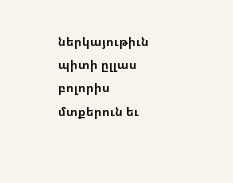ներկայութիւն պիտի ըլլաս բոլորիս մտքերուն եւ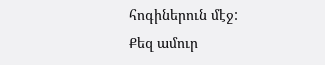հոգիներուն մէջ:
Քեզ ամուր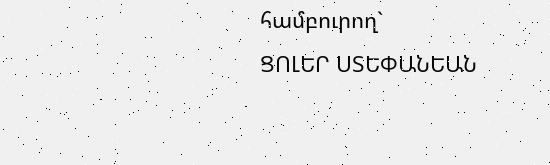համբուրող`
ՑՈԼԵՐ ՍՏԵՓԱՆԵԱՆ